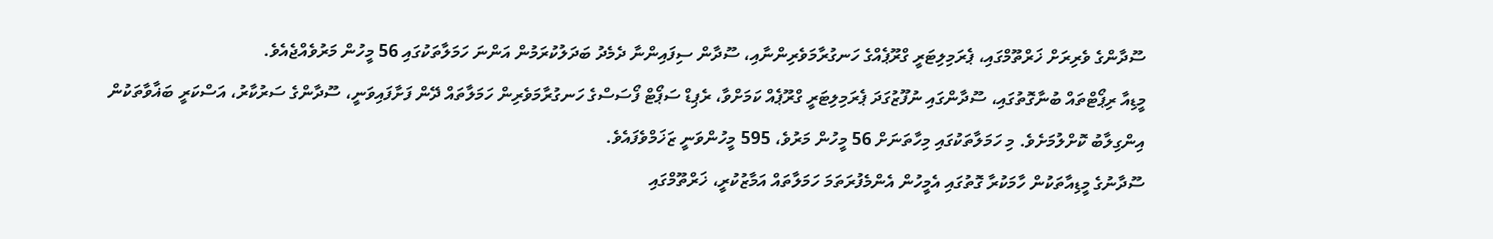ސޫދާންގެ ވެރިރަށް ޚަރްތޫމްގައި، ޕެރަމިލިޓަރީ ގްރޫޕެއްގެ ހަނގުރާމަވެރިންނާއި، ސޫދާން ސިފައިންނާ ދެމެދު ބަދަލުކުރަމުން އަންނަ ހަމަލާތަކުގައި 56 މީހުން މަރުވެއްޖެއެވެ.
މީޑިއާ ރިޕޯޓްތައް ބުނާގޮތުގައި، ސޫދާންގައި ނުފޫޒުގަދަ ޕެރަމިލިޓަރީ ގްރޫޕެއް ކަމަށްވާ، ރެޕިޑް ސަޕޯޓް ފޯސަސްގެ ހަނގުރާމަވެރިން ހަމަލާތައް ދޭން ފަށާފައިވަނީ، ސޫދާންގެ ސަރުކާރު، އަސްކަރީ ބަޣާވާތަކުން އިންގިލާބު ކޮށްލުމަށެވެ. މި ހަމަލާތަކުގައި މިހާތަނަށް 56 މީހުން މަރުވެ، 595 މީހުންވަނީ ޒަޚަމްވެފައެވެ.
ސޫދާނުގެ މީޑިއާތަކުން ހާމަކުރާ ގޮތުގައި އެމީހުން އެންމެފުރަތަމަ ހަމަލާތައް އަމާޒުކުރީ، ޚަރްތޫމްގައި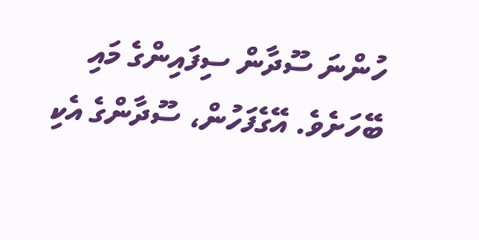ހުންނަ ސޫދާން ސިފައިންގެ މައި ބޭހަށެވެ. އޭގެފަހުން، ސޫދާންގެ އެކި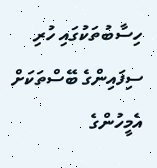ހިސާބުތަކުގައި ހުރި ސިފައިންގެ ބޭސްތަކަށް އެމީހުންގެ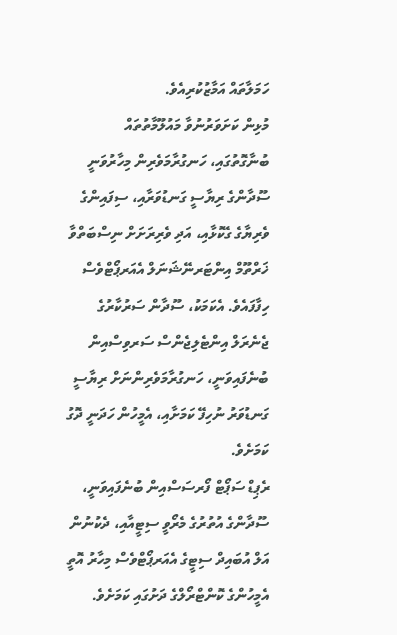ހަމަލާތައް އަމާޒުކުރިއެވެ.
މުޅިން ކަށަވަރުނުވާ މައުލޫމާތުތައް ބުނާގޮތުގައި، ހަނގުރާމަވެރިން މިހާރުވަނީ ސޫދާންގެ ރިޔާސީ ގަނޑުވަރާއި، ސިފައިންގެ ވެރިޔާގެ ގެކޮޅާއި، އަދި ވެރިރަށަށް ނިސްބަތްވާ ޚަރްތޫމް އިންޓަރނޭޝަނަލް އެއަރޕޯޓްވެސް ހިފާފައެވެ. އެކަމަކު، ސޫދާން ސަރުކާރުގެ ޖެނެރަލް އިންޓެލިޖެންސް ސަރވިސްއިން ބުނެފައިވަނީ، ހަނގުރާމަވެރިންނަށް ރިޔާސީ ގަނޑުވަރު ނުހިފޭ ކަމަށާއި، އެމީހުން ހަދަނީ ދޮގު ކަމަށެވެ.
ރެޕިޑް ސަޕޯޓް ފޯރސަސްއިން ބުނެފައިވަނީ، ސޫދާންގެ އުތުރުގެ މެރޯވީ ސިޓީއާއި، ދެކުނުން އަލް އުބައިދް ސިޓީގެ އެއަރޕޯޓްވެސް މިހާރު އޮތީ އެމީހުންގެ ކޮންޓްރޯލްގެ ދަށުގައި ކަމަށެވެ.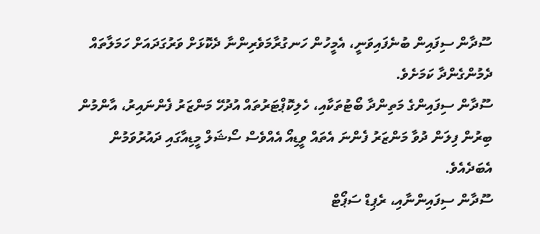ސޫދާން ސިފައިން ބުނެފައިވަނީ، އެމީހުން ހަނގުރާމަވެރިންނާ ދެކޮޅަށް ވަރުގަދައަށް ހަމަލާތައް ދެމުންގެންދާ ކަމަށެވެ.
ސޫދާން ސިފައިންގެ މަތިންދާ ބޯޓުތަކާއި، ހެލިކޮޕްޓަރުތައް އުދުހޭ މަންޒަރު ފެންނައިރު، އާންމުން ބިރުން ފިލަން ދުވާ މަންޒަރު ފެންނަ އެތައް ވީޑިއޯ އެއްވެސް ސޯޝަލް މީޑިއާގައި ދައުރުވަމުން އެބަދެއެވެ.
ސޫދާން ސިފައިންނާއި، ރެޕިޑް ސަޕޯޓް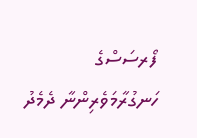ފޯރސަސްގެ ހަނގުރާމަވެރިންނާ ދެމެދު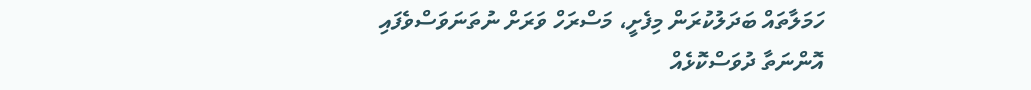ހަމަލާތައް ބަދަލުކުރަން މިފެށީ، މަސްރަހް ވަރަށް ނުތަނަވަސްވެފައި އޮންނަތާ ދުވަސްކޮޅެއް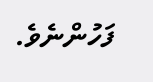ފަހުންނެވެ.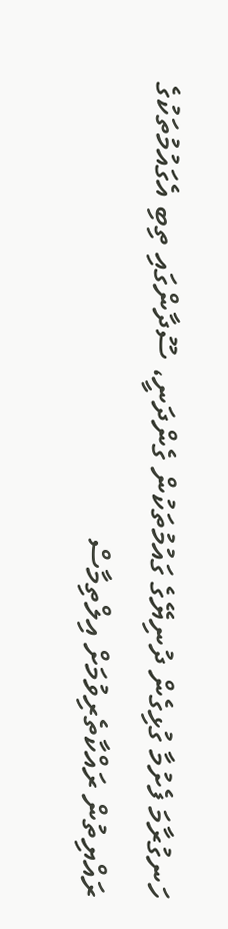ހަނގުރާމަ ފެށުމާ ގުޅިގެން ދުނިޔޭގެ ގައުމުތަކުން ގެންދަނީ، ސޫދާންގައި ތިބި އެގައުމުތަކުގެ ރައްޔިތުން ރައްކާތެރިވުމަށް އިލްތިމާސް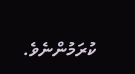ކުރަމުންނެވެ.